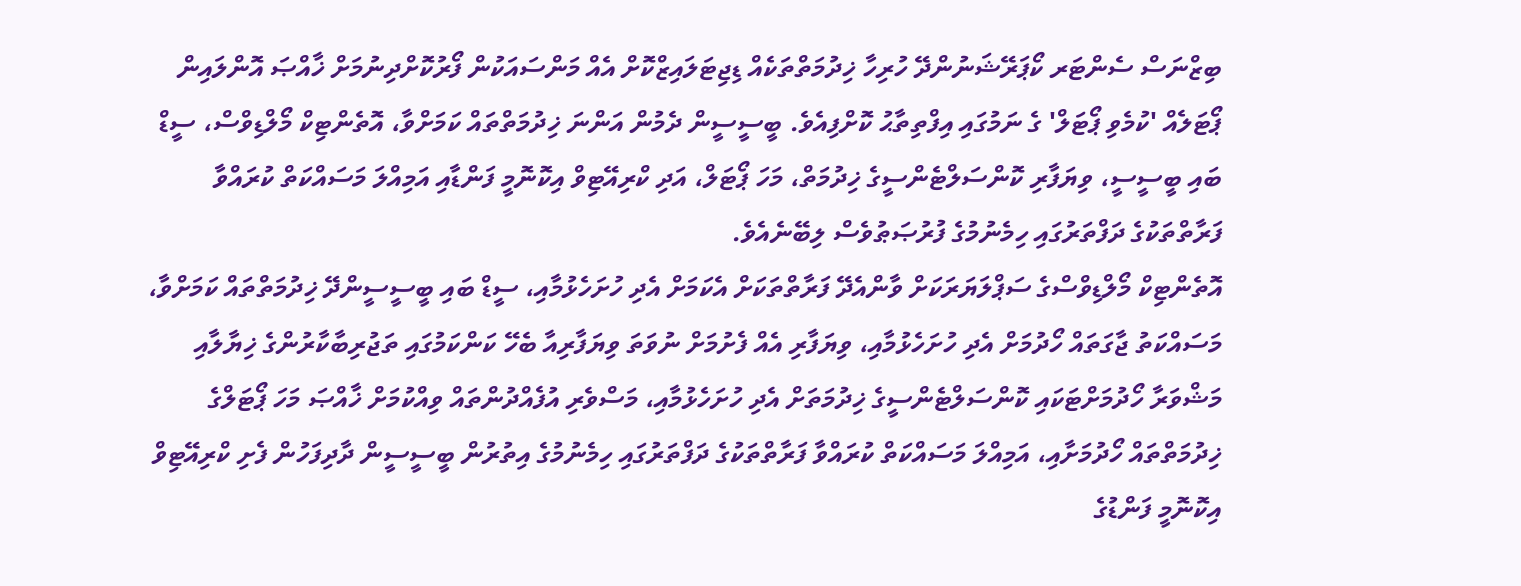ބިޒްނަސް ސެންޓަރ ކޯޕަރޭޝަނުންދޭ ހުރިހާ ޚިދުމަތްތަކެއް ޑިޖިޓަލައިޒްކޮށް އެއް މަންސައަކުން ފޯރުކޮށްދިނުމަށް ޚާއްޞަ އޮންލައިން ޕޯޓަލެއް 'ކުމެވި ޕޯޓަލް' ގެ ނަމުގައި އިފްތިތާޙު ކޮށްފިއެވެ. ބީސީސީން ދެމުން އަންނަ ޚިދުމަތްތައް ކަމަށްވާ، އޮތެންޓިކް މޯލްޑިވްސް، ސީޑް ބައި ބީސީސީ، ވިޔަފާރި ކޮންސަލްޓެންސީގެ ޚިދުމަތް، މަހަ ޕޯޓަލް، އަދި ކްރިއޭޓިވް އިކޮނޮމީ ފަންޑާއި އަމިއްލަ މަސައްކަތް ކުރައްވާ ފަރާތްތަކުގެ ދަފްތަރުގައި ހިމެނުމުގެ ފުރުޞަޠުވެސް ލިބޭނެއެވެ.
އޮތެންޓިކް މޯލްޑިވްސްގެ ސަޕްލަޔަރަކަށް ވާންއެދޭ ފަރާތްތަކަށް އެކަމަށް އެދި ހުށަހެޅުމާއި، ސީޑް ބައި ބީސީސީންދޭ ޚިދުމަތްތައް ކަމަށްވާ، މަސައްކަތު ޖާގަތައް ހޯދުމަށް އެދި ހުށަހެޅުމާއި، ވިޔަފާރި އެއް ފެށުމަށް ނުވަތަ ވިޔަފާރިއާ ބެހޭ ކަންކަމުގައި ތަޖުރިބާކާރުންގެ ޚިޔާލާއި މަޝްވަރާ ހޯދުމަށްޓަކައި ކޮންސަލްޓެންސީގެ ޚިދުމަތަށް އެދި ހުށަހެޅުމާއި، މަސްވެރި އުފެއްދުންތައް ވިއްކުމަށް ޚާއްޞަ މަހަ ޕޯޓަލްގެ ޚިދުމަތްތައް ހޯދުމަށާއި، އަމިއްލަ މަސައްކަތް ކުރައްވާ ފަރާތްތަކުގެ ދަފްތަރުގައި ހިމެނުމުގެ އިތުރުން ބީސީސީން ދާދިފަހުން ފެށި ކްރިއޭޓިވް އިކޮނޮމީ ފަންޑުގެ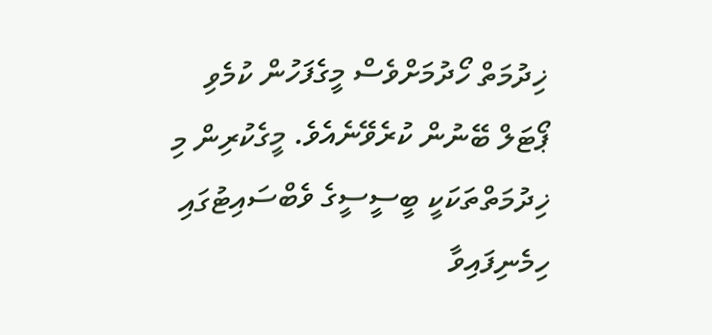ޚިދުމަތް ހޯދުމަށްވެސް މީގެފަހުން ކުމެވި ޕޯޓަލް ބޭނުން ކުރެވޭނެއެވެ. މީގެކުރިން މި ޚިދުމަތްތަކަކީ ބީސީސީގެ ވެބްސައިޓުގައި ހިމެނިފައިވާ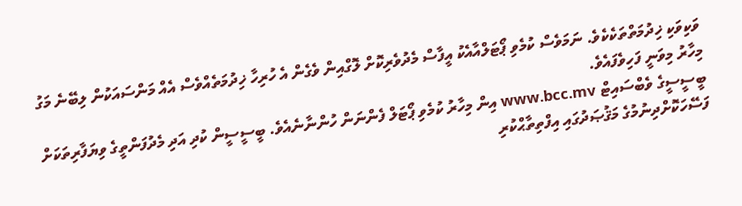ވަކިވަކި ޚިދުމަތްތަކެކެވެ. ނަމަވެސް ކުމެވި ޕޯޓަލްއާއެކު އީފާސް މެދުވެރިކޮށް ލޮގްއިން ވެގެން އެ ހުރިހާ ޚިދުމަތެއްވެސް އެއް މަންސައަކުން ލިބޭނެ މަގު މިހާރު މިވަނީ ފަހިވެފައެވެ.
ބީސީސީގެ ވެބްސައިޓް www.bcc.mv އިން މިހާރު ކުމެވި ޕޯޓަލް ފެންނަން ހުންނާނެއެވެ. ބީސީސީން ކުދި އަދި މެދުފަންތީގެ ވިޔަފާރިތަކަށް ފަސޭހަކޮށްދިނުމުގެ މަޤުޞަދުގައި އިފްތިތާޙްކުރި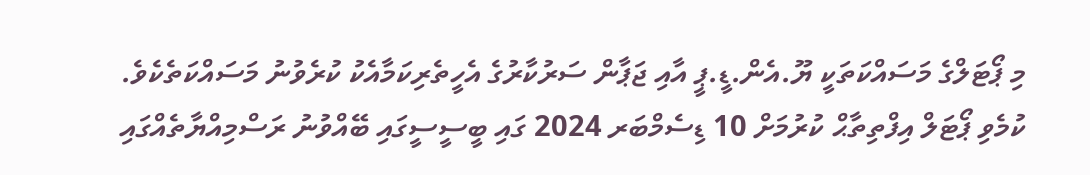މި ޕޯޓަލްގެ މަސައްކަތަކީ ޔޫ.އެން.ޑީ.ޕީ އާއި ޖަޕާން ސަރުކާރުގެ އެހީތެރިކަމާއެކު ކުރެވުނު މަސައްކަތެކެވެ.
ކުމެވި ޕޯޓަލް އިފްތިތާޙް ކުރުމަށް 10 ޑިސެމްބަރ 2024 ގައި ބީސީސީގައި ބޭއްވުނު ރަސްމިއްޔާތެއްގައި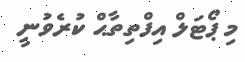މި ޕޯޓަލް އިފްތިތާޙް ކުރެވުނީ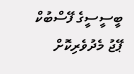ބީސީސީގެ ފޭސްބުކް ޕޭޖު މެދުވެރިކޮށް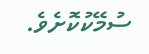ސުމޭކުކޮށެވެ.